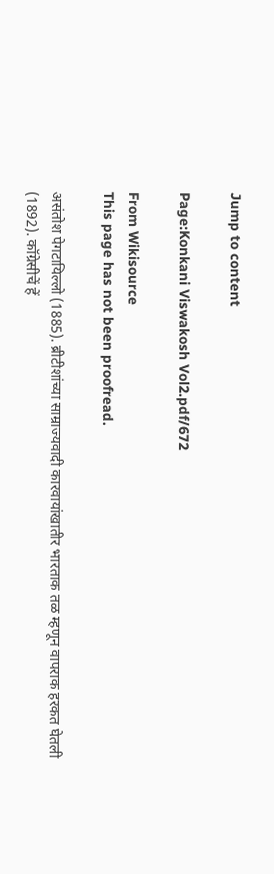Jump to content

Page:Konkani Viswakosh Vol2.pdf/672

From Wikisource
This page has not been proofread.

असंतोश पेगटायिल्लो (1885). ब्रीटीशांच्या साम्राज्यवादी कारवायांखातीर भारताक तळ म्हणून वापराक हरकत घेतली (1892). कॉग्रेसीचें हें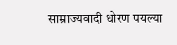साम्राज्यवादी धोरण पयल्या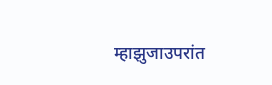म्हाझुजाउपरांत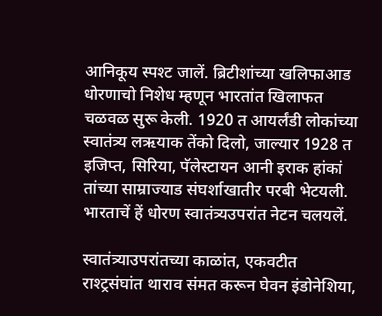आनिकूय स्पश्ट जालें. ब्रिटीशांच्या खलिफाआड धोरणाचो निशेध म्हणून भारतांत खिलाफत चळवळ सुरू केली. 1920 त आयर्लंडी लोकांच्या स्वातंत्र्य लऋयाक तेंको दिलो, जाल्यार 1928 त इजिप्त, सिरिया, पॅलेस्टायन आनी इराक हांकां तांच्या साम्राज्याड संघर्शाखातीर परबी भेटयली. भारताचें हें धोरण स्वातंत्र्यउपरांत नेटन चलयलें.

स्वातंत्र्याउपरांतच्या काळांत, एकवटीत राश्ट्रसंघांत थाराव संमत करून घेवन इंडोनेशिया,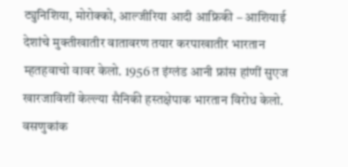ट्युनिशिया, मोरोक्को, आल्जीरिया आदी आफ्रिकी – आशियाई देशांचे मुक्तीखातीर वातावरण तयार करपाखातीर भारतान म्हतहवाचो वावर केलो. 1956 त इंग्लंड आनी फ्रांस हांणीं सुएज खारजाविशीं केल्ल्या सैनिकी हस्तक्षेपाक भारतान विरोध केलो. वसणुकांक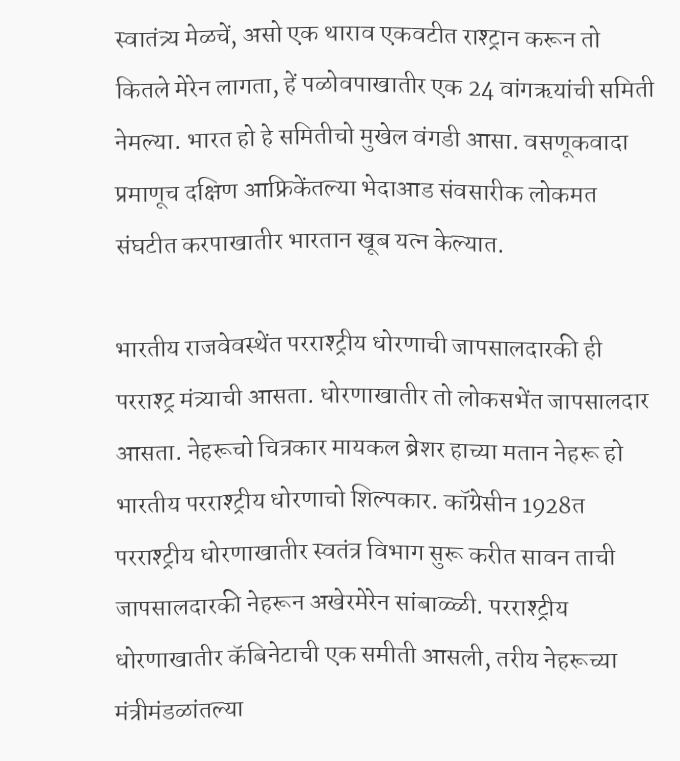स्वातंत्र्य मेळचें, असो एक थाराव एकवटीत राश्ट्रान करून तो कितले मेरेन लागता, हें पळोवपाखातीर एक 24 वांगऋयांची समिती नेमल्या. भारत हो हे समितीचो मुखेल वंगडी आसा. वसणूकवादा प्रमाणूच दक्षिण आफ्रिकेंतल्या भेदाआड संवसारीक लोकमत संघटीत करपाखातीर भारतान खूब यत्न केल्यात.

भारतीय राजवेवस्थेंत परराश्ट्रीय धोरणाची जापसालदारकी ही परराश्ट्र मंत्र्याची आसता. धोरणाखातीर तो लोकसभेंत जापसालदार आसता. नेहरूचो चित्रकार मायकल ब्रेशर हाच्या मतान नेहरू हो भारतीय परराश्ट्रीय धोरणाचो शिल्पकार. कॉग्रेसीन 1928त परराश्ट्रीय धोरणाखातीर स्वतंत्र विभाग सुरू करीत सावन ताची जापसालदारकी नेहरून अखेरमेरेन सांबाळ्ळी. परराश्ट्रीय धोरणाखातीर कॅबिनेटाची एक समीती आसली, तरीय नेहरूच्या मंत्रीमंडळांतल्या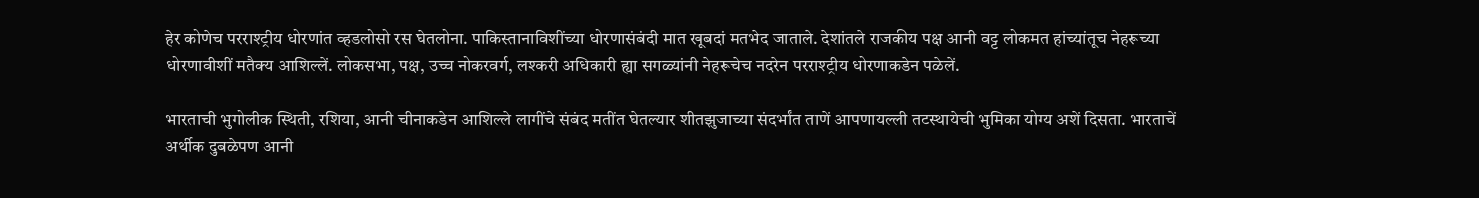हेर कोणेच परराश्ट्रीय धोरणांत व्हडलोसो रस घेतलोना. पाकिस्तानाविशींच्या धोरणासंबंदी मात खूबदां मतभेद जाताले. देशांतले राजकीय पक्ष आनी वट्ट लोकमत हांच्यांतूच नेहरूच्या धोरणावीशीं मतैक्य आशिल्लें. लोकसभा, पक्ष, उच्च नोकरवर्ग, लश्करी अधिकारी ह्या सगळ्यांनी नेहरूचेच नदरेन परराश्ट्रीय धोरणाकडेन पळेलें.

भारताची भुगोलीक स्थिती, रशिया, आनी चीनाकडेन आशिल्ले लागींचे संबंद मतींत घेतल्यार शीतझुजाच्या संदर्भांत ताणें आपणायल्ली तटस्थायेची भुमिका योग्य अशें दिसता. भारताचें अर्थीक दुबळेपण आनी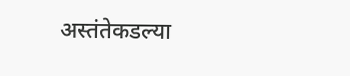अस्तंतेकडल्या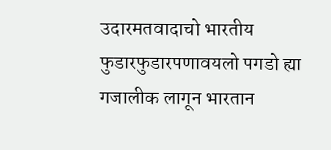उदारमतवादाचो भारतीय फुडारफुडारपणावयलो पगडो ह्या गजालीक लागून भारतान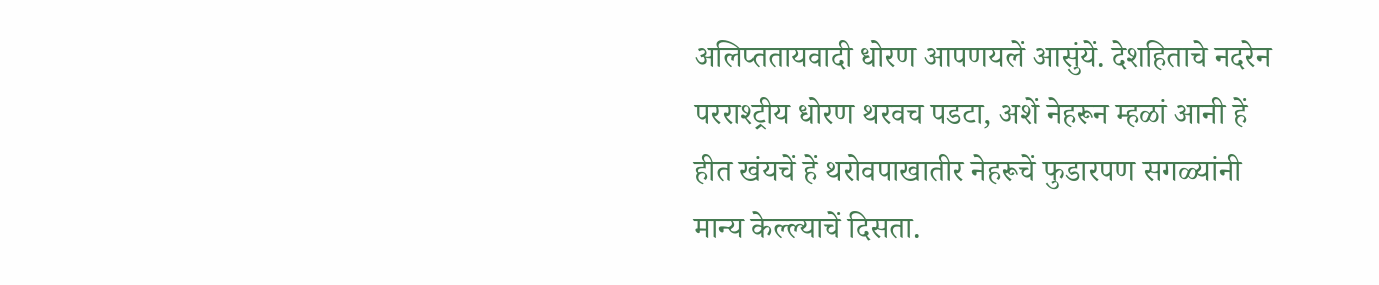अलिप्ततायवादी धोरण आपणयलें आसुंयें. देशहिताचे नदरेन परराश्ट्रीय धोरण थरवच पडटा, अशें नेहरून म्हळां आनी हें हीत खंयचें हें थरोवपाखातीर नेहरूचें फुडारपण सगळ्यांनी मान्य केल्ल्याचें दिसता.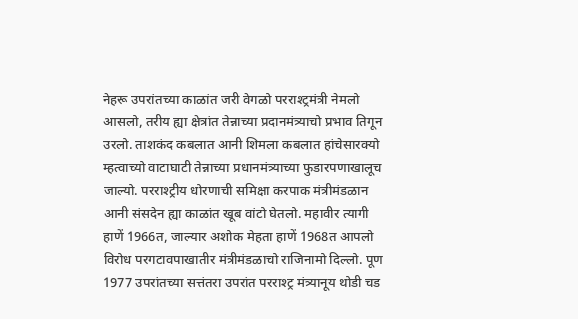नेहरू उपरांतच्या काळांत जरी वेगळो परराश्ट्रमंत्री नेमलो आसलो, तरीय ह्या क्षेत्रांत तेन्नाच्या प्रदानमंत्र्याचो प्रभाव तिगून उरलो. ताशकंद कबलात आनी शिमला कबलात हांचेसारक्यो म्हत्वाच्यो वाटाघाटी तेन्नाच्या प्रधानमंत्र्याच्या फुडारपणाखालूच जाल्यो. परराश्ट्रीय धोरणाची समिक्षा करपाक मंत्रीमंडळान आनी संसदेन ह्या काळांत खूब वांटो घेतलो. महावीर त्यागी हाणें 1966त, जाल्यार अशोक मेहता हाणें 1968त आपलो विरोध परगटावपाखातीर मंत्रीमंडळाचो राजिनामो दिल्लो. पूण 1977 उपरांतच्या सत्तंतरा उपरांत परराश्ट्र मंत्र्यानूय थोडी चड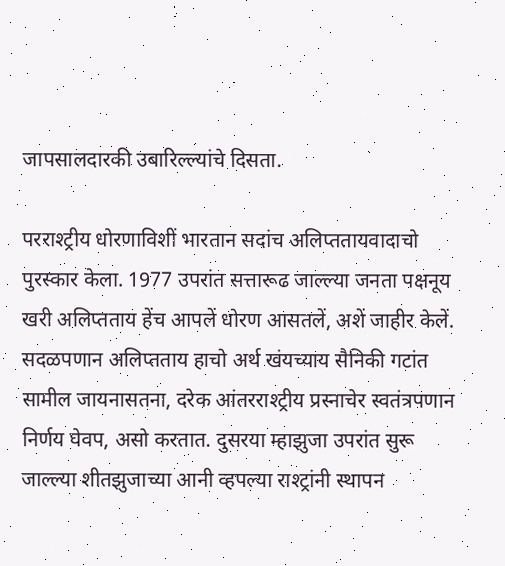जापसालदारकी उबारिल्ल्यांचे दिसता.

परराश्ट्रीय धोरणाविशीं भारतान सदांच अलिप्ततायवादाचो पुरस्कार केला. 1977 उपरांत सत्तारूढ जाल्ल्या जनता पक्षनूय खरी अलिप्तताय हेंच आपलें धोरण आसतलें, अशें जाहीर केलें. सदळपणान अलिप्तताय हाचो अर्थ खंयच्याय सैनिकी गटांत सामील जायनासतना, दरेक आंतरराश्ट्रीय प्रस्नाचेर स्वतंत्रपणान निर्णय घेवप, असो करतात. दुसरया म्हाझुजा उपरांत सुरू जाल्ल्या शीतझुजाच्या आनी व्हपल्या राश्ट्रांनी स्थापन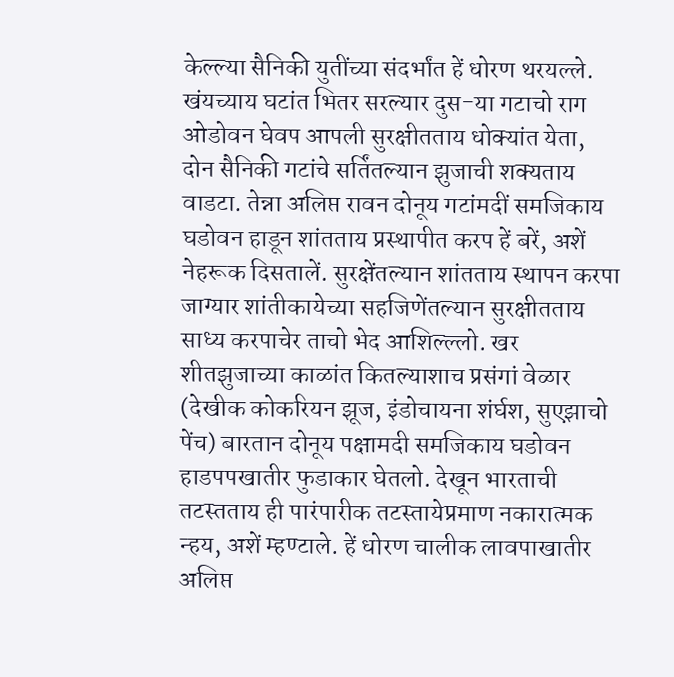केल्ल्या सैनिकी युतींच्या संदर्भांत हें धोरण थरयल्ले. खंयच्याय घटांत भितर सरल्यार दुस-या गटाचो राग ओडोवन घेवप आपली सुरक्षीतताय धोक्यांत येता, दोन सैनिकी गटांचे सर्तिंतल्यान झुजाची शक्यताय वाडटा. तेन्ना अलिप्त रावन दोनूय गटांमदीं समजिकाय घडोवन हाडून शांतताय प्रस्थापीत करप हें बरें, अशें नेहरूक दिसतालें. सुरक्षेंतल्यान शांतताय स्थापन करपा जाग्यार शांतीकायेच्या सहजिणेंतल्यान सुरक्षीतताय साध्य करपाचेर ताचो भेद आशिल्ल्लो. खर शीतझुजाच्या काळांत कितल्याशाच प्रसंगां वेळार (देखीक कोकरियन झूज, इंडोचायना शंर्घश, सुएझाचो पेंच) बारतान दोनूय पक्षामदी समजिकाय घडोवन हाडपपखातीर फुडाकार घेतलो. देखून भारताची तटस्तताय ही पारंपारीक तटस्तायेप्रमाण नकारात्मक न्हय, अशें म्हण्टाले. हें धोरण चालीक लावपाखातीर अलिप्त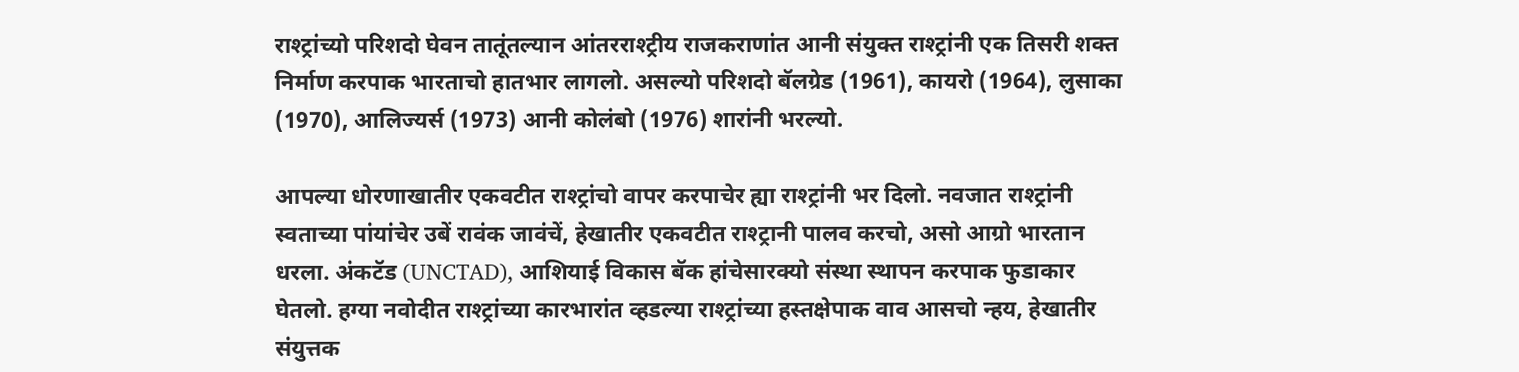राश्ट्रांच्यो परिशदो घेवन तातूंतल्यान आंतरराश्ट्रीय राजकराणांत आनी संयुक्त राश्ट्रांनी एक तिसरी शक्त निर्माण करपाक भारताचो हातभार लागलो. असल्यो परिशदो बॅलग्रेड (1961), कायरो (1964), लुसाका (1970), आलिज्यर्स (1973) आनी कोलंबो (1976) शारांनी भरल्यो.

आपल्या धोरणाखातीर एकवटीत राश्ट्रांचो वापर करपाचेर ह्या राश्ट्रांनी भर दिलो. नवजात राश्ट्रांनी स्वताच्या पांयांचेर उबें रावंक जावंचें, हेखातीर एकवटीत राश्ट्रानी पालव करचो, असो आग्रो भारतान धरला. अंकटॅड (UNCTAD), आशियाई विकास बॅक हांचेसारक्यो संस्था स्थापन करपाक फुडाकार घेतलो. हग्या नवोदीत राश्ट्रांच्या कारभारांत व्हडल्या राश्ट्रांच्या हस्तक्षेपाक वाव आसचो न्हय, हेखातीर संयुत्तक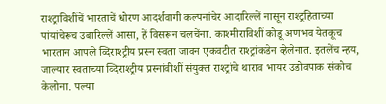राश्ट्राविशींचें भारताचें धोरण आदर्शवागी कल्पनांचेर आदारिल्लें नासून राश्ट्रहिताच्या पांयांचेरूच उबारिल्लें आसा, हें विसरून चलचेंना. काश्मीराविशीं कोडू अणभव येतकूच भारतान आपले व्दिराश्ट्रीय प्रस्न स्वता जावन एकवटीत राश्ट्रांकडेन व्हेलेनात. इतलेंच न्हय, जाल्यार स्वताच्या व्दिराश्ट्रीय प्रस्नांवीशीं संयुक्त राश्ट्रांचे थाराव भायर उडोवपाक संकोच केलोना. पल्या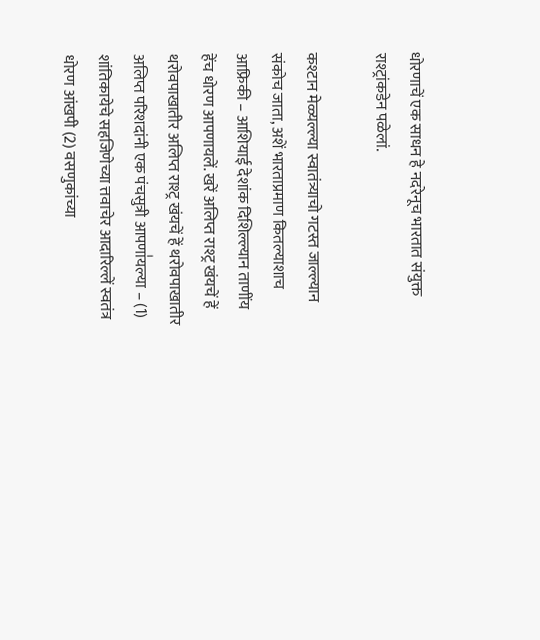धोरणाचें एक साधन हे नदरेनूच भारतात संयुक्त राश्ट्रांकडेन पळेलां.

कश्टान मेळ्यल्ल्या स्वातंत्र्याचो गटस्त जाल्ल्यान संकोच जाता, अशें भारताप्रमाण कितल्याशाच आफ्रिकी – आशियाई देशांक दिशिल्ल्यान ताणींय हेंच धोरण आपणायलें. खरें अलिप्त राश्ट्र खंयचें हें थरोवपाखातीर अलिप्त राश्ट्र खंयचें हें थरोवपाखातीर अलिप्त परिशदांनी एक पंचसुत्री आपणा॑यल्या – (1) शांतिकायेचे सहजिणेच्या त्तवाचेर आदारिल्लें स्वतंत्र धोरण आंखपी (2) वसणुकांच्या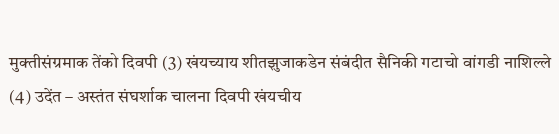मुक्तीसंग्रमाक तेंको दिवपी (3) खंयच्याय शीतझुजाकडेन संबंदीत सैनिकी गटाचो वांगडी नाशिल्ले (4) उदेंत – अस्तंत संघर्शाक चालना दिवपी खंयचीय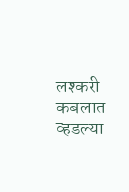लश्करी कबलात व्हडल्या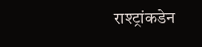राश्ट्रांकडेन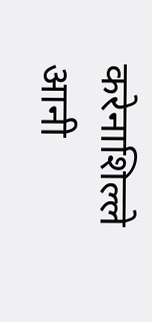करेनाशिल्ले आनी